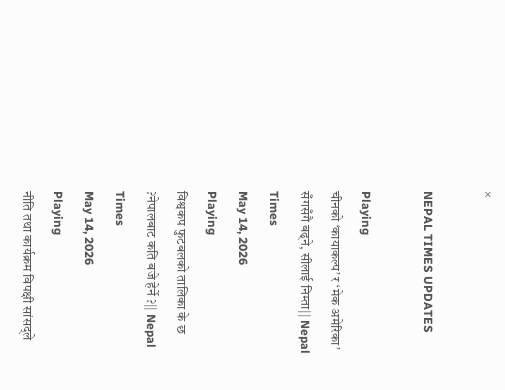×

NEPAL TIMES UPDATES

Playing
चीनको ‘कायाकल्प’ र ‘मेक अमेरिका’ सँगसँगै बढ्ने, सीलाई निम्ता|| Nepal Times
May 14, 2026
Playing
विश्वकप फुटबलको तालिका के छ ?नेपालबाट कति बजे हेर्ने ?|| Nepal Times
May 14, 2026
Playing
नीति तथा कार्यक्रम विपक्षी सांसद्ले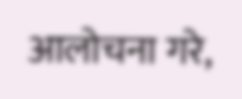आलोचना गरे,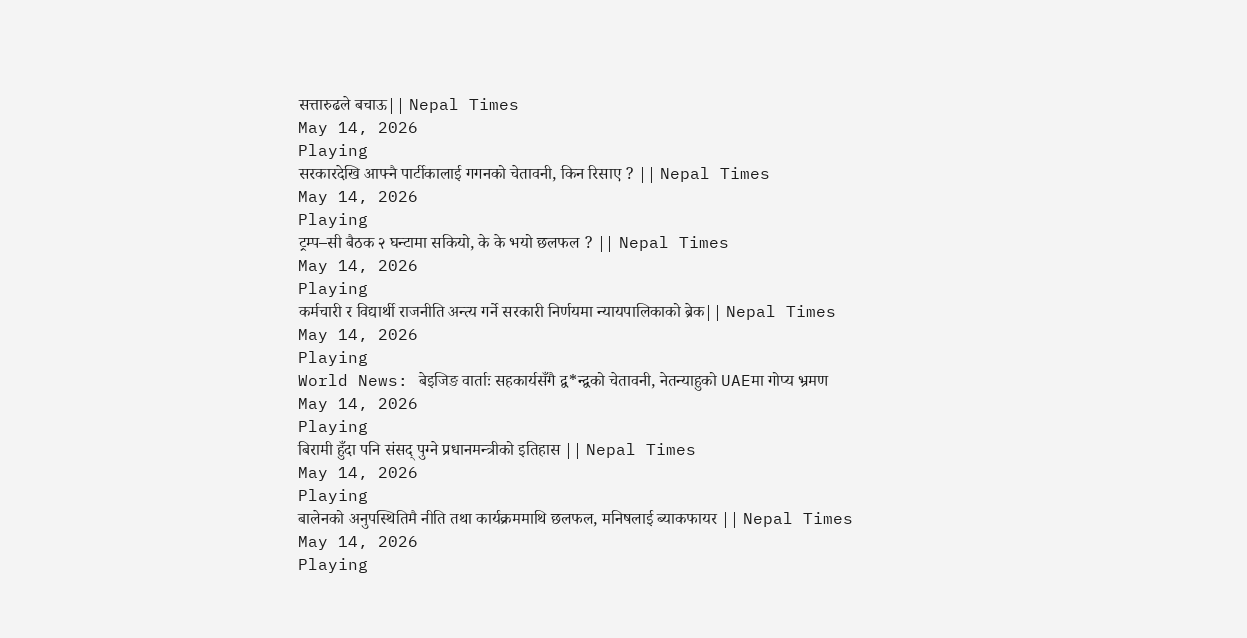सत्तारुढले बचाऊ|| Nepal Times
May 14, 2026
Playing
सरकारदेखि आफ्नै पार्टीकालाई गगनको चेतावनी, किन रिसाए ? || Nepal Times
May 14, 2026
Playing
ट्रम्प–सी बैठक २ घन्टामा सकियो, के के भयो छलफल ? || Nepal Times
May 14, 2026
Playing
कर्मचारी र विद्यार्थी राजनीति अन्त्य गर्ने सरकारी निर्णयमा न्यायपालिकाको ब्रेक|| Nepal Times
May 14, 2026
Playing
World News: बेइजिङ वार्ताः सहकार्यसँगै द्व*न्द्वको चेतावनी, नेतन्याहुको UAEमा गोप्य भ्रमण
May 14, 2026
Playing
बिरामी हुँदा पनि संसद् पुग्ने प्रधानमन्त्रीको इतिहास || Nepal Times
May 14, 2026
Playing
बालेनको अनुपस्थितिमै नीति तथा कार्यक्रममाथि छलफल, मनिषलाई ब्याकफायर || Nepal Times
May 14, 2026
Playing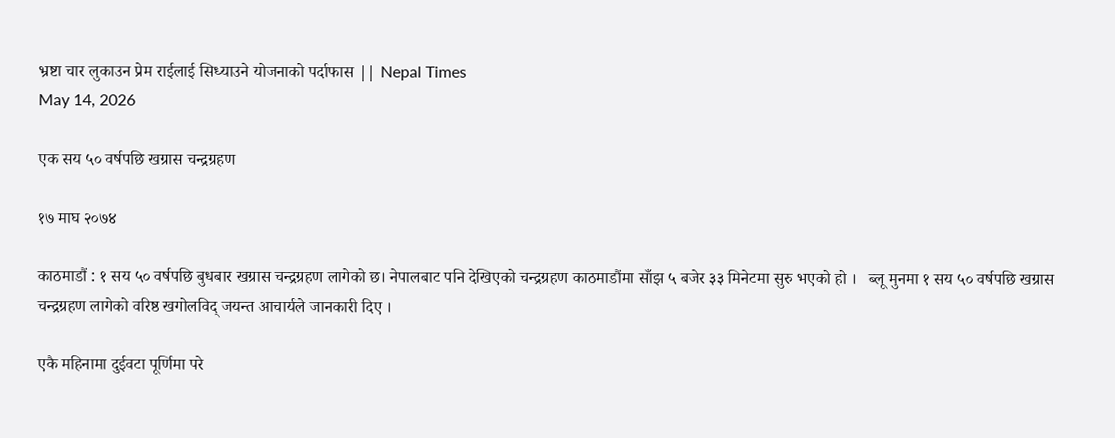भ्रष्टा चार लुकाउन प्रेम राईलाई सिध्याउने योजनाको पर्दाफास || Nepal Times
May 14, 2026

एक सय ५० वर्षपछि खग्रास चन्द्रग्रहण

१७ माघ २०७४

काठमाडौं : १ सय ५० वर्षपछि बुधबार खग्रास चन्द्रग्रहण लागेको छ। नेपालबाट पनि देखिएको चन्द्रग्रहण काठमाडौंमा साँझ ५ बजेर ३३ मिनेटमा सुरु भएको हो ।   ब्लू मुनमा १ सय ५० वर्षपछि खग्रास चन्द्रग्रहण लागेको वरिष्ठ खगोलविद् जयन्त आचार्यले जानकारी दिए ।

एकै महिनामा दुईवटा पूर्णिमा परे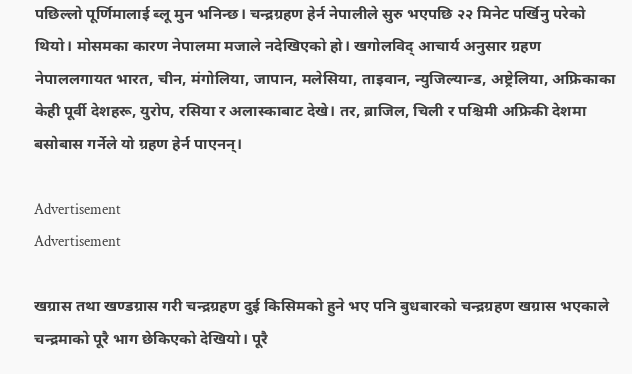पछिल्लो पूर्णिमालाई ब्लू मुन भनिन्छ। चन्द्रग्रहण हेर्न नेपालीले सुरु भएपछि २२ मिनेट पर्खिनु परेको थियो। मोसमका कारण नेपालमा मजाले नदेखिएको हो। खगोलविद् आचार्य अनुसार ग्रहण नेपाललगायत भारत, चीन, मंगोलिया, जापान, मलेसिया, ताइवान, न्युजिल्यान्ड, अष्ट्रेलिया, अफ्रिकाका केही पूर्वी देशहरू, युरोप, रसिया र अलास्काबाट देखे। तर, ब्राजिल, चिली र पश्चिमी अफ्रिकी देशमा बसोबास गर्नेले यो ग्रहण हेर्न पाएनन्।

Advertisement
Advertisement

खग्रास तथा खण्डग्रास गरी चन्द्रग्रहण दुई किसिमको हुने भए पनि बुधबारको चन्द्रग्रहण खग्रास भएकाले चन्द्रमाको पूरै भाग छेकिएको देखियो। पूरै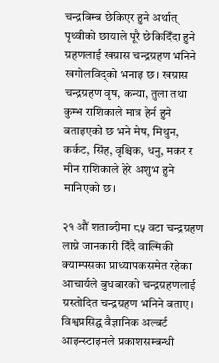चन्द्रबिम्ब छेकिएर हुने अर्थात् पृथ्वीको छायाले पूरै छेकिदिँदा हुने ग्रहणलाई खग्रास चन्द्रग्रहण भनिने खगोलविद्को भनाइ छ। खग्रास चन्द्रग्रहण वृष, कन्या, तुला तथा कुम्भ राशिकाले मात्र हेर्न हुने बताइएको छ भने मेष, मिथुन, कर्कट, सिंह, वृश्चिक, धनु, मकर र मीन राशिकाले हेरे अशुभ हुने मानिएको छ।

२१ औं शताब्दीमा ८५ वटा चन्द्रग्रहण लाग्ने जानकारी दिँदै वाल्मिकी क्याम्पसका प्राध्यापकसमेत रहेका आचार्यले बुधबारको चन्द्रग्रहणलाई ग्रस्तोदित चन्द्रग्रहण भनिने बताए। विश्वप्रसिद्घ वैज्ञानिक अल्बर्ट आइन्स्टाइनले प्रकाशसम्बन्धी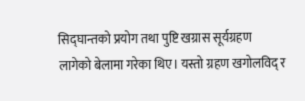सिद्घान्तको प्रयोग तथा पुष्टि खग्रास सूर्यग्रहण लागेको बेलामा गरेका थिए। यस्तो ग्रहण खगोलविद् र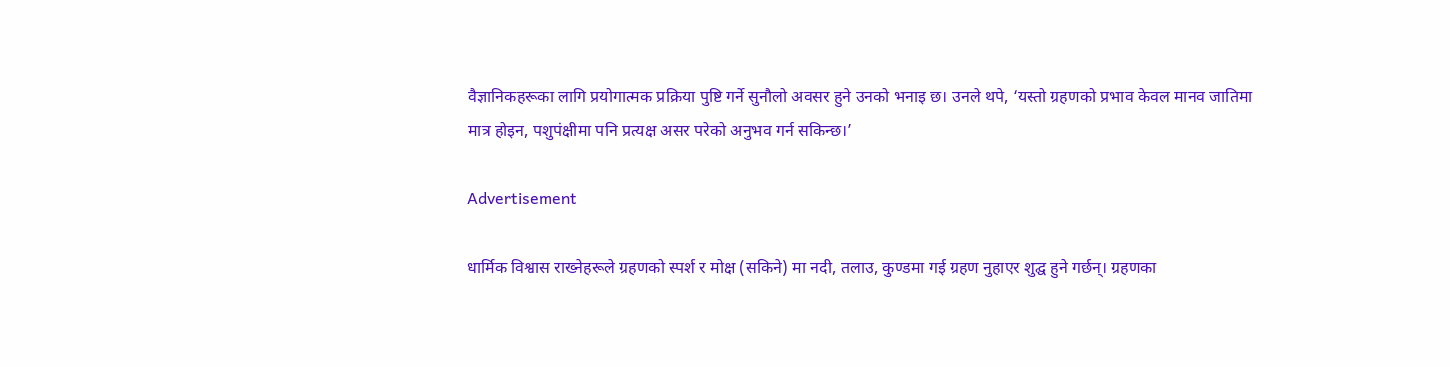वैज्ञानिकहरूका लागि प्रयोगात्मक प्रक्रिया पुष्टि गर्ने सुनौलो अवसर हुने उनको भनाइ छ। उनले थपे, ‘यस्तो ग्रहणको प्रभाव केवल मानव जातिमा मात्र होइन, पशुपंक्षीमा पनि प्रत्यक्ष असर परेको अनुभव गर्न सकिन्छ।’

Advertisement

धार्मिक विश्वास राख्नेहरूले ग्रहणको स्पर्श र मोक्ष (सकिने) मा नदी, तलाउ, कुण्डमा गई ग्रहण नुहाएर शुद्घ हुने गर्छन्। ग्रहणका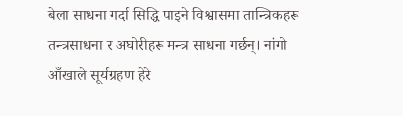बेला साधना गर्दा सिद्धि पाइने विश्वासमा तान्त्रिकहरू तन्त्रसाधना र अघोरीहरू मन्त्र साधना गर्छन्। नांगो आँखाले सूर्यग्रहण हेरे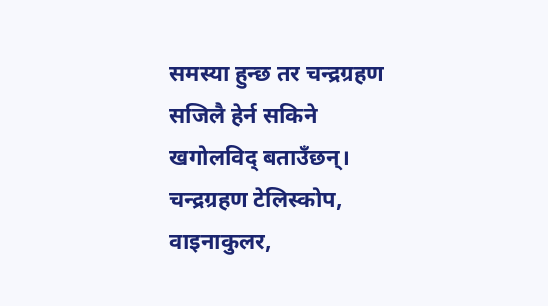समस्या हुन्छ तर चन्द्रग्रहण सजिलै हेर्न सकिने खगोलविद् बताउँछन्। चन्द्रग्रहण टेलिस्कोप, वाइनाकुलर,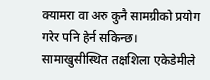क्यामरा वा अरु कुनै सामग्रीको प्रयोग गरेर पनि हेर्न सकिन्छ। सामाखुसीस्थित तक्षशिला एकेडेमीले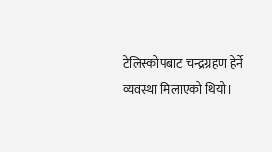टेलिस्कोपबाट चन्द्रग्रहण हेर्ने व्यवस्था मिलाएको थियो।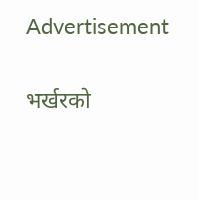Advertisement

भर्खरको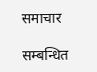समाचार

सम्बन्धित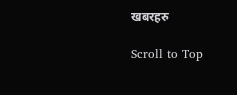खबरहरु

Scroll to Top